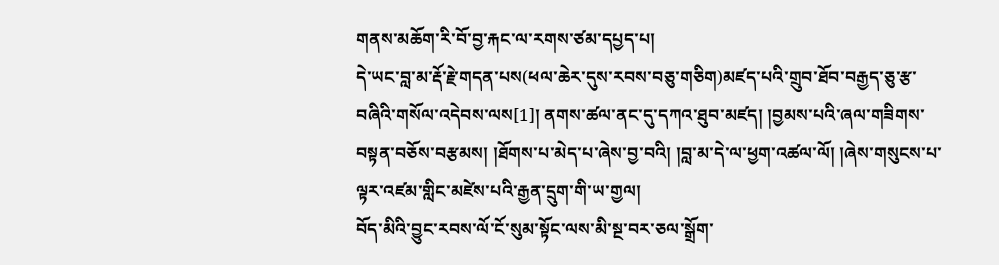གནས་མཆོག་རི་བོ་བྱ་རྐང་ལ་རགས་ཙམ་དཔྱད་པ།
དེ་ཡང་བླ་མ་རྡོ་རྗེ་གདན་པས(ཕལ་ཆེར་དུས་རབས་བཅུ་གཅིག)མཛད་པའི་གྲུབ་ཐོབ་བརྒྱད་ཅུ་རྩ་བཞིའི་གསོལ་འདེབས་ལས[1]། ནགས་ཚལ་ནང་དུ་དཀའ་ཐུབ་མཛད། །བྱམས་པའི་ཞལ་གཟིགས་བསྟན་བཅོས་བརྩམས། །ཐོགས་པ་མེད་པ་ཞེས་བྱ་བའི། །བླ་མ་དེ་ལ་ཕྱག་འཚལ་ལོ། །ཞེས་གསུངས་པ་ལྟར་འཛམ་གླིང་མཛེས་པའི་རྒྱན་དྲུག་གི་ཡ་གྱལ།
བོད་མིའི་བྱུང་རབས་ལོ་ངོ་སུམ་སྟོང་ལས་མི་སྔ་བར་ཅལ་སྒྲོག་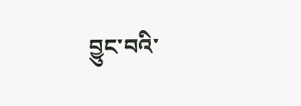བྱུང་བའི་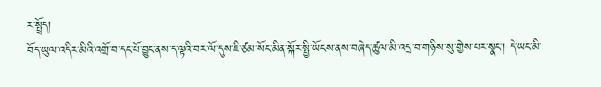ར་སྤྲོད།
བོད་ཡུལ་འདིར་མིའི་འགྲོ་བ་དང་པོ་བྱུང་ནས་ད་ལྟའི་བར་ལོ་དུས་ཇི་ཙམ་སོང་མིན་སྐོར་སྤྱི་ཡོངས་ནས་བཞེད་ཚུལ་མི་འདྲ་བ་གཉིས་སུ་གྱེས་པར་སྣང་། དེ་ཡང་མི་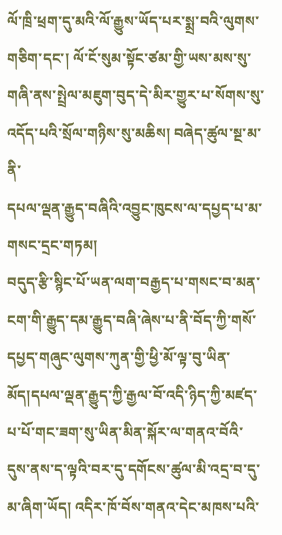ལོ་ཁྲི་ཕྲག་དུ་མའི་ལོ་རྒྱུས་ཡོད་པར་སྨྲ་བའི་ལུགས་གཅིག་དང་། ལོ་ངོ་སུམ་སྟོང་ཙམ་གྱི་ཡས་མས་སུ་གཞི་ནས་སྤྲེལ་མཇུག་བུད་དེ་མིར་གྱུར་པ་སོགས་སུ་འདོད་པའི་སྲོལ་གཉིས་སུ་མཆིས། བཞེད་ཚུལ་སྔ་མ་ནི་
དཔལ་ལྡན་རྒྱུད་བཞིའི་འབྱུང་ཁུངས་ལ་དཔྱད་པ་མ་གསང་དྲང་གཏམ།
བདུད་རྩི་སྙིང་པོ་ཡན་ལག་བརྒྱད་པ་གསང་བ་མན་ངག་གི་རྒྱུད་དམ་རྒྱུད་བཞི་ཞེས་པ་ནི་བོད་ཀྱི་གསོ་དཔྱད་གཞུང་ལུགས་ཀུན་གྱི་ཕྱི་མོ་ལྟ་བུ་ཡིན་མོད།དཔལ་ལྡན་རྒྱུད་ཀྱི་རྒྱལ་བོ་འདི་ཉིད་ཀྱི་མཛད་པ་པོ་གང་ཟག་སུ་ཡིན་མིན་སྐོར་ལ་གནའ་བོའི་དུས་ནས་ད་ལྟའི་བར་དུ་དགོངས་ཚུལ་མི་འདྲ་བ་དུ་མ་ཞིག་ཡོད། འདིར་ཁོ་བོས་གནའ་དེང་མཁས་པའི་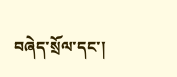བཞེད་སྲོལ་དང་།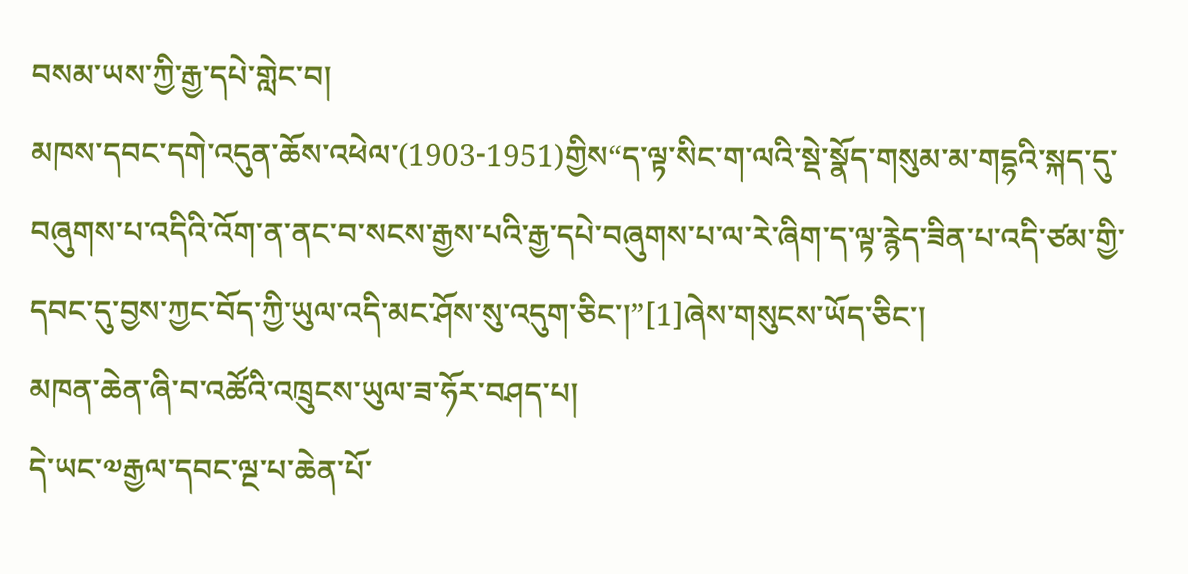བསམ་ཡས་ཀྱི་རྒྱ་དཔེ་གླེང་བ།
མཁས་དབང་དགེ་འདུན་ཆོས་འཕེལ་(1903-1951)གྱིས“ད་ལྟ་སིང་ག་ལའི་སྡེ་སྣོད་གསུམ་མ་གདྷའི་སྐད་དུ་བཞུགས་པ་འདིའི་འོག་ན་ནང་བ་སངས་རྒྱས་པའི་རྒྱ་དཔེ་བཞུགས་པ་ལ་རེ་ཞིག་ད་ལྟ་རྙེད་ཟིན་པ་འདི་ཙམ་གྱི་དབང་དུ་བྱས་ཀྱང་བོད་ཀྱི་ཡུལ་འདི་མང་ཤོས་སུ་འདུག་ཅིང་།”[1]ཞེས་གསུངས་ཡོད་ཅིང་།
མཁན་ཆེན་ཞི་བ་འཚོའི་འཁྲུངས་ཡུལ་ཟ་ཧོར་བཤད་པ།
དེ་ཡང་༧རྒྱལ་དབང་ལྔ་པ་ཆེན་པོ་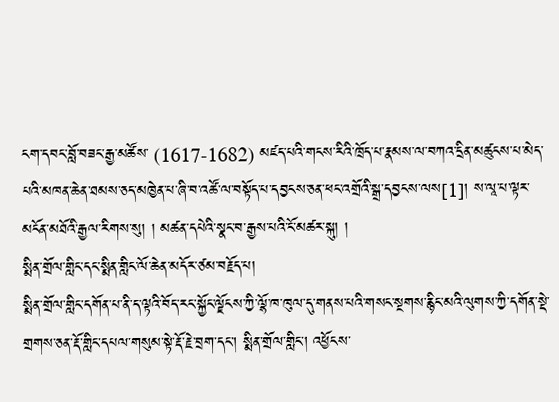ངག་དབང་བློ་བཟང་རྒྱ་མཚོས་ (1617-1682) མཛད་པའི་གངས་རིའི་ཁྲོད་པ་རྣམས་ལ་བཀའ་དྲིན་མཚུངས་པ་མེད་པའི་མཁན་ཆེན་ཐམས་ཅད་མཁྱེན་པ་ཞི་བ་འཚོ་ལ་བསྟོད་པ་དབྱངས་ཅན་ཕང་འགྲོའི་སྒྲ་དབྱངས་ལས[1]། ས་ལཱ་པ་ལྟར་མངོན་མཐོའི་རྒྱལ་རིགས་སུ། ། མཚན་དཔེའི་སྣང་བ་རྒྱས་པའི་ངོ་མཚར་སྐུ། །
སྨིན་གྲོལ་གླིང་དང་སྨིན་གླིང་ལོ་ཆེན་མདོར་ཙམ་བརྗོད་པ།
སྨིན་གྲོལ་གླིང་དགོན་པ་ནི་ད་ལྟའི་བོད་རང་སྐྱོང་ལྗོངས་ཀྱི་ལྷོ་ཁ་ཁུལ་དུ་གནས་པའི་གསང་སྔགས་རྙིང་མའི་ལུགས་ཀྱི་དགོན་སྡེ་གྲགས་ཅན་རྡོ་གླིང་དཔལ་གསུམ་སྟེ་རྡོ་རྗེ་བྲག་དང་། སྨིན་གྲོལ་གླིང་། འཕྱོངས་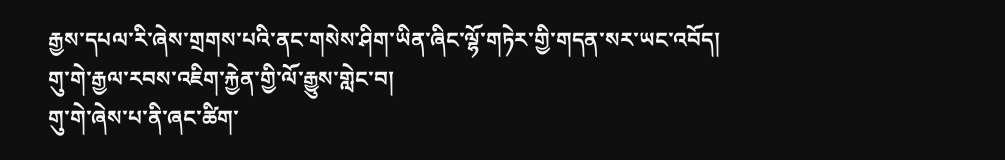རྒྱས་དཔལ་རི་ཞེས་གྲགས་པའི་ནང་གསེས་ཤིག་ཡིན་ཞིང་ལྷོ་གཏེར་གྱི་གདན་སར་ཡང་འབོད།
གུ་གེ་རྒྱལ་རབས་འཇིག་རྐྱེན་གྱི་ལོ་རྒྱུས་གླེང་བ།
གུ་གེ་ཞེས་པ་ནི་ཞང་ཚིག་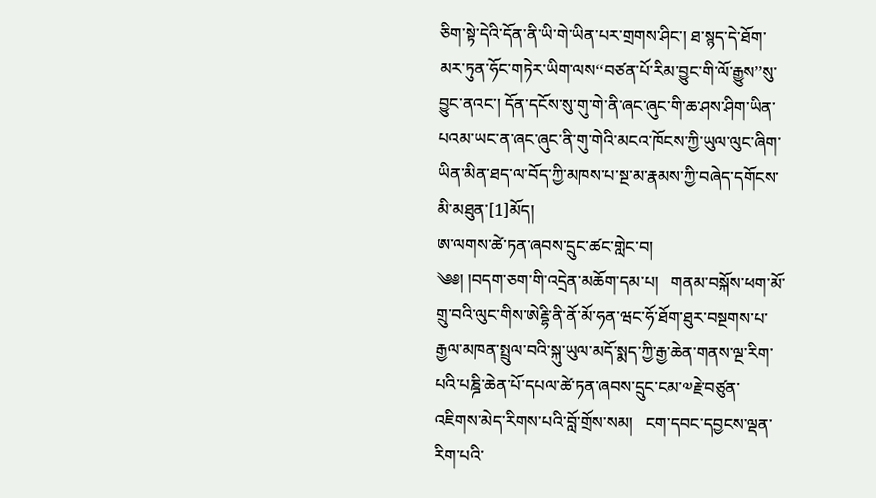ཅིག་སྟེ་དེའི་དོན་ནི་ཡི་གེ་ཡིན་པར་གྲགས་ཤིང་། ཐ་སྙད་དེ་ཐོག་མར་ཏུན་ཧོང་གཏེར་ཡིག་ལས‘‘བཙན་པོ་རིམ་བྱུང་གི་ལོ་རྒྱུས’’སུ་བྱུང་ནའང་། དོན་དངོས་སུ་གུ་གེ་ནི་ཞང་ཞུང་གི་ཆ་ཤས་ཤིག་ཡིན་པའམ་ཡང་ན་ཞང་ཞུང་ནི་གུ་གེའི་མངའ་ཁོངས་ཀྱི་ཡུལ་ལུང་ཞིག་ཡིན་མིན་ཐད་ལ་བོད་ཀྱི་མཁས་པ་སྔ་མ་རྣམས་ཀྱི་བཞེད་དགོངས་མི་མཐུན་[1]མོད།
ཨ་ལགས་ཚེ་ཏན་ཞབས་དྲུང་ཚང་གླེང་བ།
༄༅། །བདག་ཅག་གི་འདྲེན་མཆོག་དམ་པ།   གནམ་བསྐོས་ཕག་མོ་གྲུ་བའི་ལུང་གིས་ཨེརྡྷི་ནི་ནོ་མོ་ཧན་ཝང་ཧོ་ཐོག་ཐུར་བསྔགས་པ་རྒྱལ་མཁན་སྤྲུལ་བའི་སྐུ་ཡུལ་མདོ་སྨད་ཀྱི་རྒྱ་ཆེན་གནས་ལྔ་རིག་པའི་པཎྜི་ཆེན་པོ་དཔལ་ཚེ་ཏན་ཞབས་དྲུང་ངམ་༧རྗེ་བཙུན་འཇིགས་མེད་རིགས་པའི་བློ་གྲོས་སམ།   ངག་དབང་དབྱངས་ལྡན་རིག་པའི་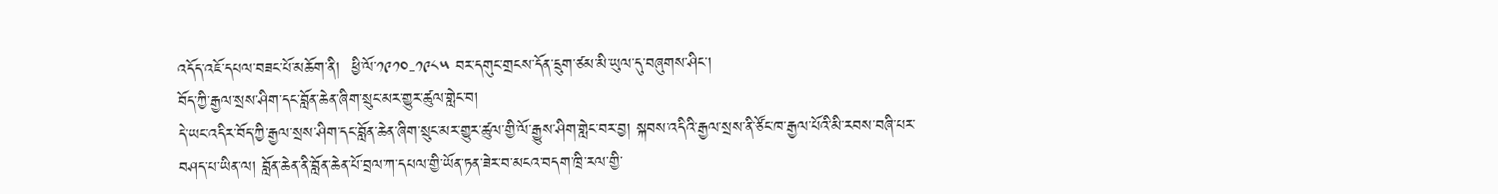འདོད་འཇོ་དཔལ་བཟང་པོ་མཆོག་ནི།  ཕྱི་ལོ་༡༩༡༠-༡༩༨༥ བར་དགུང་གྲངས་དོན་དྲུག་ཙམ་མི་ཡུལ་དུ་བཞུགས་ཤིང་།
བོད་ཀྱི་རྒྱལ་སྲས་ཤིག་དང་བློན་ཆེན་ཞིག་སྲུང་མར་གྱུར་ཚུལ་གླེང་བ།
དེ་ཡང་འདིར་བོད་ཀྱི་རྒྱལ་སྲས་ཤིག་དང་བློན་ཆེན་ཞིག་སྲུང་མར་གྱུར་ཚུལ་གྱི་ལོ་རྒྱུས་ཤིག་གླེང་བར་བྱ། སྐབས་འདིའི་རྒྱལ་སྲས་ནི་ཙོང་ཁ་རྒྱལ་པོའི་མི་རབས་བཞི་པར་བཤད་པ་ཡིན་ལ། བློན་ཆེན་ནི་བློན་ཆེན་པོ་བྲལ་ཀ་དཔལ་གྱི་ཡོན་ཏན་ཟེར་བ་མངའ་བདག་ཁྲི་རལ་གྱི་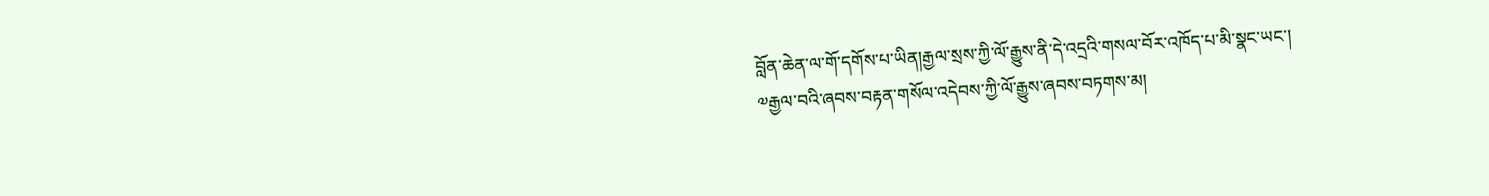བློན་ཆེན་ལ་གོ་དགོས་པ་ཡིན།རྒྱལ་སྲས་ཀྱི་ལོ་རྒྱུས་ནི་དེ་འདྲའི་གསལ་བོར་འཁོད་པ་མི་སྣང་ཡང་།
༧རྒྱལ་བའི་ཞབས་བརྟན་གསོལ་འདེབས་ཀྱི་ལོ་རྒྱུས་ཞབས་བཏགས་མ།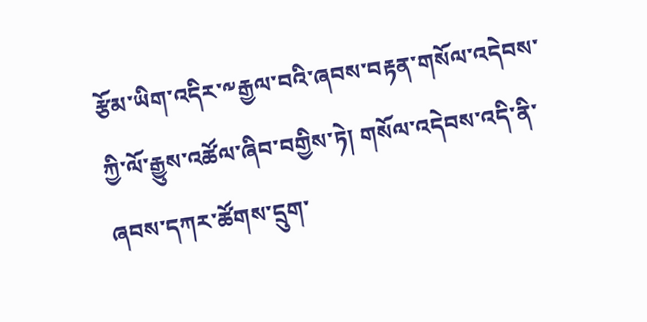རྩོམ་ཡིག་འདིར་༸རྒྱལ་བའི་ཞབས་བརྟན་གསོལ་འདེབས་ཀྱི་ལོ་རྒྱུས་འཚོལ་ཞིབ་བགྱིས་ཏེ། གསོལ་འདེབས་འདི་ནི་ཞབས་དཀར་ཚོགས་དྲུག་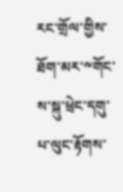རང་གྲོལ་གྱིས་ཐོག་མར་༸གོང་ས་སྐུ་ཕྲེང་དགུ་པ་ལུང་རྟོགས་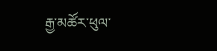རྒྱ་མཚོར་ཕུལ་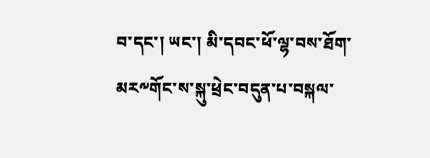བ་དང་། ཡང་། མི་དབང་ཕོ་ལྷ་བས་ཐོག་མར༸གོང་ས་སྐུ་ཕྲེང་བདུན་པ་བསྐལ་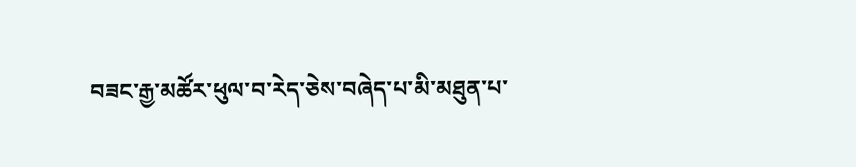བཟང་རྒྱ་མཚོར་ཕུལ་བ་རེད་ཅེས་བཞེད་པ་མི་མཐུན་པ་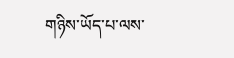གཉིས་ཡོད་པ་ལས་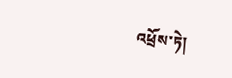འཕྲོས་ཏེ།